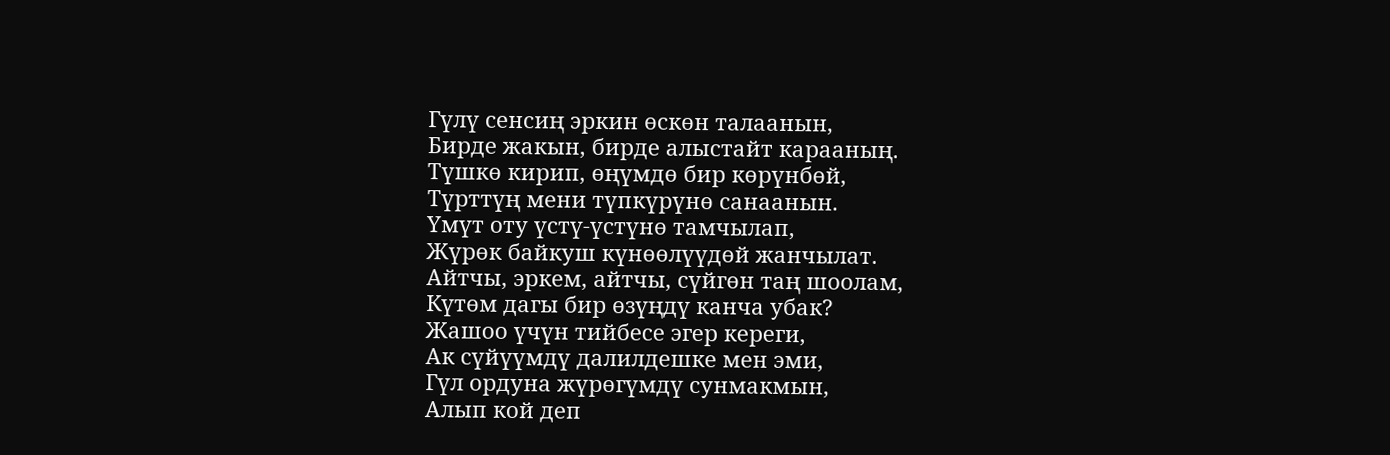Гүлү сенсиң эркин өскөн талаанын,
Бирде жакын, бирде алыстайт карааның.
Түшкө кирип, өңүмдө бир көрүнбөй,
Түрттүң мени түпкүрүнө санаанын.
Үмүт оту үстү-үстүнө тамчылап,
Жүрөк байкуш күнөөлүүдөй жанчылат.
Айтчы, эркем, айтчы, сүйгөн таң шоолам,
Күтөм дагы бир өзүңдү канча убак?
Жашоо үчүн тийбесе эгер кереги,
Ак сүйүүмдү далилдешке мен эми,
Гүл ордуна жүрөгүмдү сунмакмын,
Алып кой деп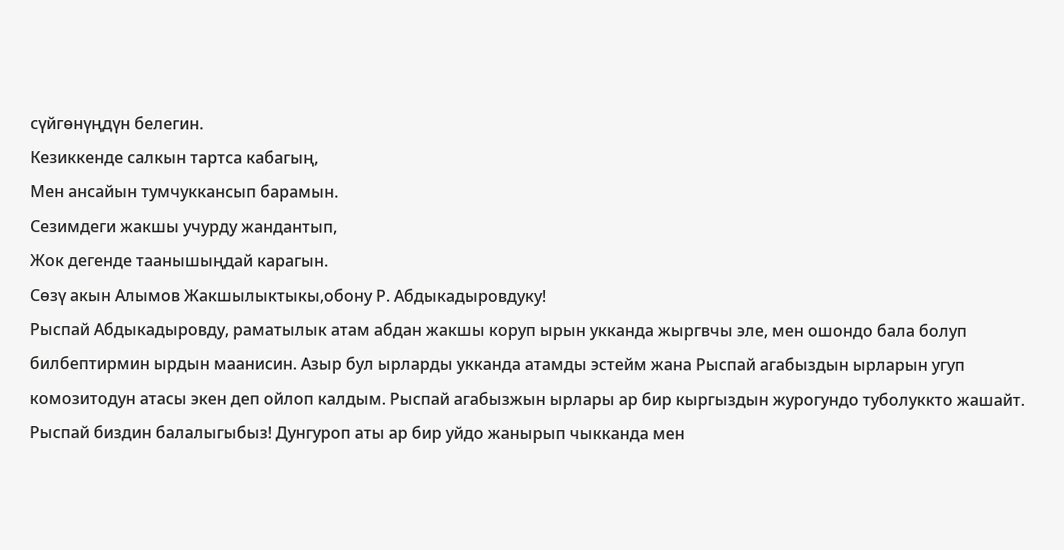сүйгөнүңдүн белегин.
Кезиккенде салкын тартса кабагың,
Мен ансайын тумчуккансып барамын.
Сезимдеги жакшы учурду жандантып,
Жок дегенде таанышыңдай карагын.
Сөзү акын Алымов Жакшылыктыкы,обону Р. Абдыкадыровдуку!
Рыспай Абдыкадыровду, раматылык атам абдан жакшы коруп ырын укканда жыргвчы эле, мен ошондо бала болуп билбептирмин ырдын маанисин. Азыр бул ырларды укканда атамды эстейм жана Рыспай агабыздын ырларын угуп комозитодун атасы экен деп ойлоп калдым. Рыспай агабызжын ырлары ар бир кыргыздын журогундо туболуккто жашайт.
Рыспай биздин балалыгыбыз! Дунгуроп аты ар бир уйдо жанырып чыкканда мен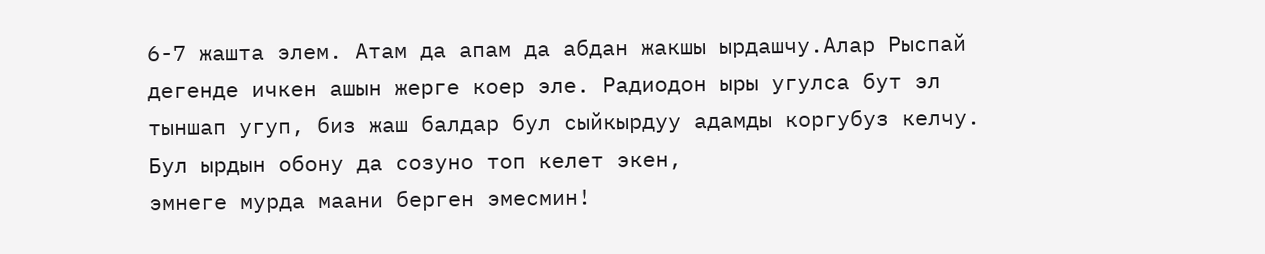6-7 жашта элем. Атам да апам да абдан жакшы ырдашчу.Алар Рыспай дегенде ичкен ашын жерге коер эле. Радиодон ыры угулса бут эл тыншап угуп, биз жаш балдар бул сыйкырдуу адамды коргубуз келчу.
Бул ырдын обону да созуно топ келет экен,
эмнеге мурда маани берген эмесмин!